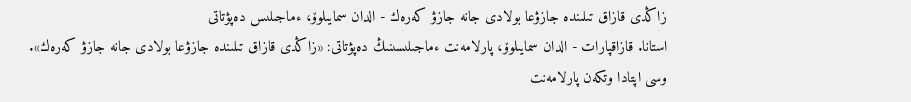زاڭدى قازاق تىلىندە جازۋعا بولادى جانە جازۋ كەرەك - الدان سمايىلوۆ، ءماجىلىس دەپۋتاتى
استانا. قازاقپارات - الدان سمايىلوۆ، پارلامەنت ءماجىلىسىنىڭ دەپۋتاتى: «زاڭدى قازاق تىلىندە جازۋعا بولادى جانە جازۋ كەرەك».
وسى اپتادا وتكەن پارلامەنت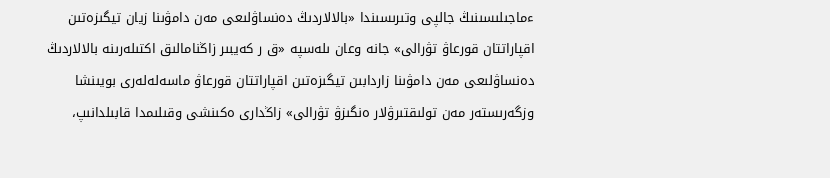ءماجىلىسىنىڭ جالپى وتىرىسىندا «بالالاردىڭ دەنساۋلىعى مەن دامۋىنا زيان تيگىزەتىن اقپاراتتان قورعاۋ تۋرالى» جانە وعان ىلەسپە «ق ر كەيبىر زاڭنامالىق اكتىلەرىنە بالالاردىڭ دەنساۋلىعى مەن دامۋىنا زاردابىن تيگىزەتىن اقپاراتتان قورعاۋ ماسەلەلەرى بويىنشا وزگەرىستەر مەن تولىقتىرۋلار ەنگىزۋ تۋرالى» زاڭدارى ەكىنشى وقىلىمدا قابىلدانىپ،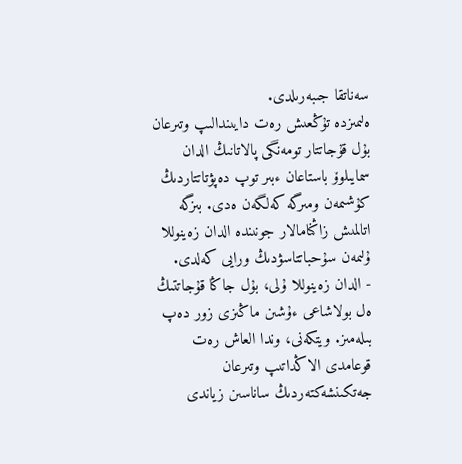سەناتقا جىبەرىلدى.
ەلىمىزدە تۇڭعىش رەت دايىندالىپ وتىرعان بۇل قۇجاتتار تومەنگى پالاتانىڭ الدان سمايىلوۆ باستاعان ءبىر توپ دەپۋتاتتاردىڭ كۇشىمەن ومىرگە كەلگەن ەدى. بىزگە اتالمىش زاڭنامالار جونىندە الدان زەينوللا ۇلىمەن سۇحباتتاسۋدىڭ ورايى كەلدى.
- الدان زەينوللا ۇلى، بۇل جاڭا قۇجاتتىڭ ەل بولاشاعى ءۇشىن ماڭىزى زور دەپ بىلەمىز. ويتكەنى، وندا العاش رەت قوعامدى الاڭداتىپ وتىرعان جەتكىنشەكتەردىڭ ساناسىن زياندى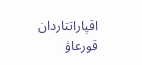اقپاراتتاردان قورعاۋ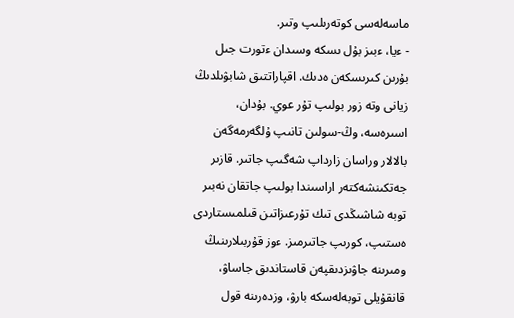ماسەلەسى كوتەرىلىپ وتىر.
- ءيا، ءبىز بۇل ىسكە وسىدان ءتورت جىل بۇرىن كىرىسكەن ەدىك. اقپاراتتىق شابۋىلدىڭ زيانى وتە زور بولىپ تۇر عوي. بۇدان، اسىرەسە، وڭ-سولىن تانىپ ۇلگەرمەگەن بالالار وراسان زارداپ شەگىپ جاتىر. قازىر جەتكىنشەكتەر اراسىندا بولىپ جاتقان نەبىر توبە شاشىڭدى تىك تۇرعىزاتىن قىلمىستاردى ەستىپ، كورىپ جاتىرمىز. ءوز قۇربىلارىنىڭ ومىرىنە جاۋىزدىقپەن قاستاندىق جاساۋ، قانقۇيلى توبەلەسكە بارۋ، وزدەرىنە قول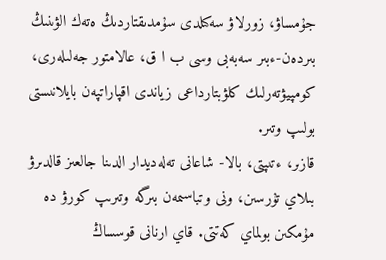جۇمساۋ، زورلاۋ سەكىلدى سۇمدىقتاردىڭ ەتەك الۋىنىڭ بىردەن-ءبىر سەبەبى وسى ب ا ق، عالامتور جەلىلەرى، كومپيۋتەرلىك كلۋبتارداعى زياندى اقپاراتپەن بايلانىستى بولىپ وتىر.
قازىر، ءتىپتى، بالا- شاعانى تەلەديدار الدىنا جالعىز قالدىرۋ بىلاي تۇرسىن، ونى وتباسىمەن بىرگە وتىرىپ كورۋ دە مۇمكىن بولماي كەتتى. قاي ارنانى قوسساڭ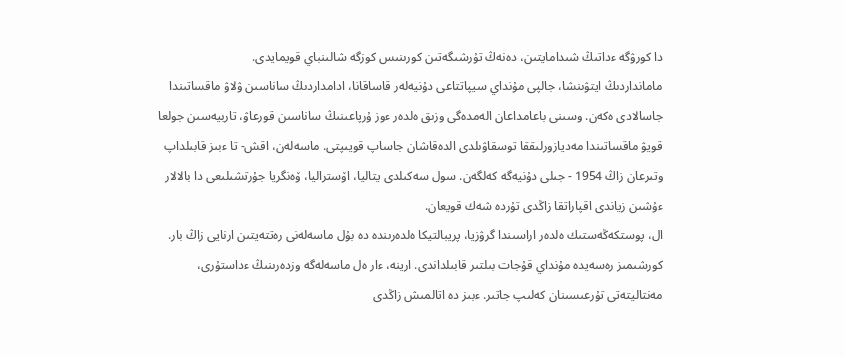دا كورۋگە ءداتىڭ شىدامايتىن، دەنەڭ تۇرشىگەتىن كورىنىس كوزگە شالىنباي قويمايدى.
مامانداردىڭ ايتۋىنشا، جالپى مۇنداي سيپاتتاعى دۇنيەلەر قاساقانا، ادامداردىڭ ساناسىن ۋلاۋ ماقساتىندا جاسالادى ەكەن. وسىنى باعامداعان الەمدەگى وزىق ەلدەر ءوز ۇرپاعىنىڭ ساناسىن قورعاۋ، تاربيەسىن جولعا قويۋ ماقساتىندا مەديازورلىققا توسقاۋىلدى الدەقاشان جاساپ قويىپتى. ماسەلەن، اقش- تا ءبىز قابىلداپ وتىرعان زاڭ 1954 - جىلى دۇنيەگە كەلگەن. سول سەكىلدى يتاليا، اۆستراليا، ۆەنگريا جۇرتشىلىعى دا بالالار ءۇشىن زياندى اقپاراتقا زاڭدى تۇردە شەك قويعان.
ال، پوستكەڭەستىك ەلدەر اراسىندا گرۋزيا، پريبالتيكا ەلدەرىندە دە بۇل ماسەلەنى رەتتەيتىن ارنايى زاڭ بار. كورشىمىز رەسەيدە مۇنداي قۇجات بىلتىر قابىلداندى. ارينە، ءار ەل ماسەلەگە وزدەرىنىڭ ءداستۇرى، مەنتاليتەتى تۇرعىسىنان كەلىپ جاتىر. ءبىز دە اتالمىش زاڭدى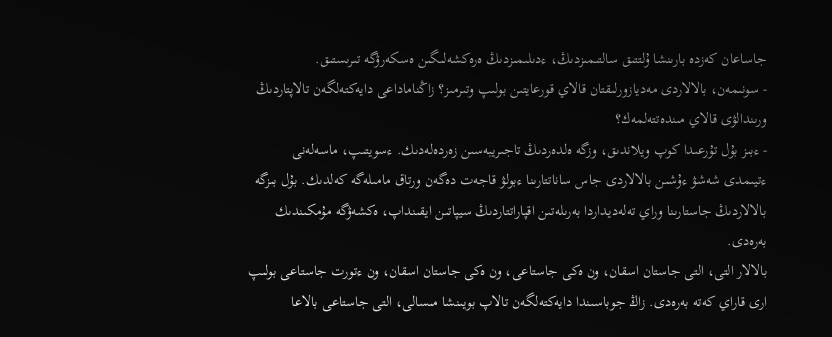جاساعان كەزدە بارىنشا ۇلتتىق سالتىمىزدىڭ، ءدىلىمىزدىڭ ەرەكشەلىگىن ەسكەرۋگە تىرىستىق.
- سونىمەن، بالالاردى مەديازورلىقتان قالاي قورعايتىن بولىپ وتىرمىز؟ زاڭناماداعى دايەكتەلگەن تالاپتاردىڭ ورىندالۋى قالاي مىندەتتەلمەك؟
- ءبىز بۇل تۇرعىدا كوپ ويلاندىق، وزگە ەلدەردىڭ تاجىريبەسىن زەردەلەدىك. ءسويتىپ، ماسەلەنى ءتيىمدى شەشۋ ءۇشىن بالالاردى جاس ساناتتارىنا ءبولۋ قاجەت دەگەن ورتاق مامىلەگە كەلدىك. بۇل بىزگە بالالاردىڭ جاستارىنا وراي تەلەديداردا بەرىلەتىن اقپاراتتاردىڭ سيپاتىن ايقىنداپ، ەكشەۋگە مۇمكىندىك بەرەدى.
بالالار التى، التى جاستان اسقان، ون ەكى جاستاعى، ون ەكى جاستان اسقان، ون ءتورت جاستاعى بولىپ ارى قاراي كەتە بەرەدى. زاڭ جوباسىندا دايەكتەلگەن تالاپ بويىنشا مىسالى، التى جاستاعى بالاعا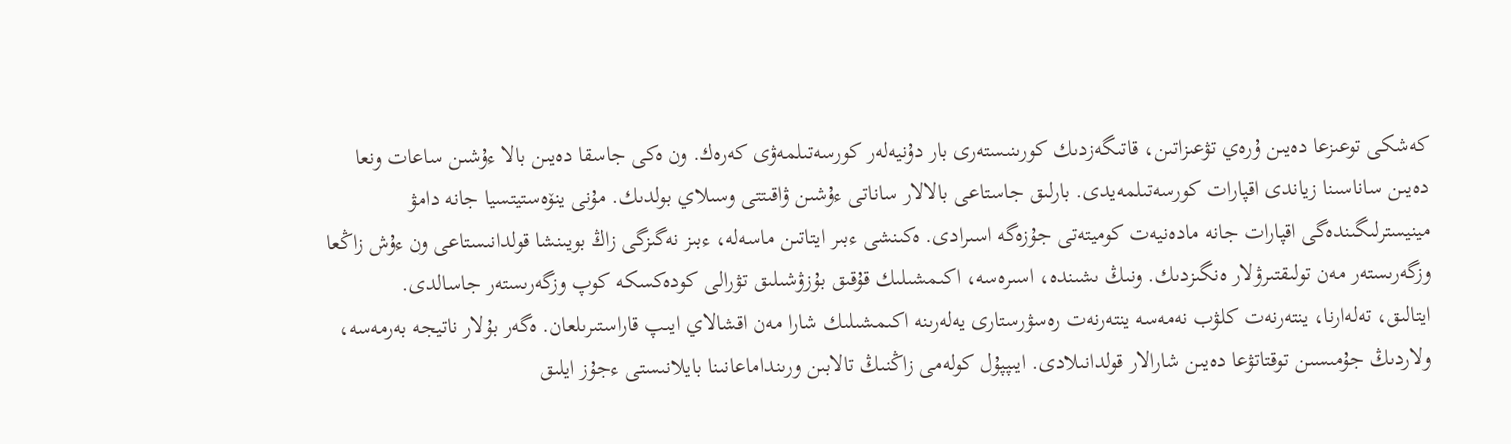كەشكى توعىزعا دەيىن ۇرەي تۋعىزاتىن، قاتىگەزدىك كورىنىستەرى بار دۇنيەلەر كورسەتىلمەۋى كەرەك. ون ەكى جاسقا دەيىن بالا ءۇشىن ساعات ونعا دەيىن ساناسىنا زياندى اقپارات كورسەتىلمەيدى. بارلىق جاستاعى بالالار ساناتى ءۇشىن ۋاقىتتى وسىلاي بولدىك. مۇنى ينۆەستيتسيا جانە دامۋ مينيسترلىگىندەگى اقپارات جانە مادەنيەت كوميتەتى جۇزەگە اسىرادى. ەكىنشى ءبىر ايتاتىن ماسەلە، ءبىز نەگىزگى زاڭ بويىنشا قولدانىستاعى ون ءۇش زاڭعا وزگەرىستەر مەن تولىقتىرۋلار ەنگىزدىك. ونىڭ ىشىندە، اسىرەسە، اكىمشىلىك قۇقىق بۇزۋشىلىق تۋرالى كودەكسكە كوپ وزگەرىستەر جاسالدى.
ايتالىق، تەلەارنا، ينتەرنەت كلۋب نەمەسە ينتەرنەت رەسۋرستارى يەلەرىنە اكىمشىلىك شارا مەن اقشالاي ايىپ قاراستىرىلعان. ەگەر بۇلار ناتيجە بەرمەسە، ولاردىڭ جۇمىسىن توقتاتۋعا دەيىن شارالار قولدانىلادى. ايىپپۇل كولەمى زاڭنىڭ تالابىن ورىنداماعانىنا بايلانىستى ءجۇز ايلىق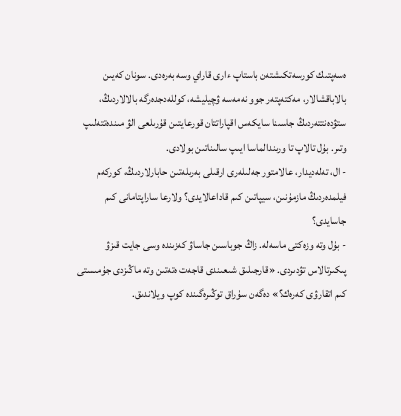ەسەپتىك كورسەتكىشتەن باستاپ ءارى قاراي وسە بەرەدى. سونان كەيىن بالاباقشالار، مەكتەپتەر جوو نەمەسە ۋچيليشە، كوللەدجدەرگە بالالاردىڭ، ستۋدەنتتەردىڭ جاسىنا سايكەس اقپاراتتان قورعايتىن قۇرىلعى الۋ مىندەتتەلىپ وتىر. بۇل تالاپ تا ورىندالماسا ايىپ سالىناتىن بولادى.
- ال، تەلەديدار، عالامتور جەلىلەرى ارقىلى بەرىلەتىن حابارلاردىڭ، كوركەم فيلمدەردىڭ مازمۇنىن، سيپاتىن كىم قاداعالايدى؟ ولارعا ساراپتامانى كىم جاسايدى؟
- بۇل وتە وزەكتى ماسەلە. زاڭ جوباسىن جاساۋ كەزىندە وسى جايت قىزۋ پىكىرتالاس تۋدىردى. «قارجىلىق شىعىندى قاجەت ەتەتىن وتە ماڭىزدى جۇمىستى كىم اتقارۋى كەرەك؟» دەگەن سۇراق توڭىرەگىندە كوپ ويلاندىق.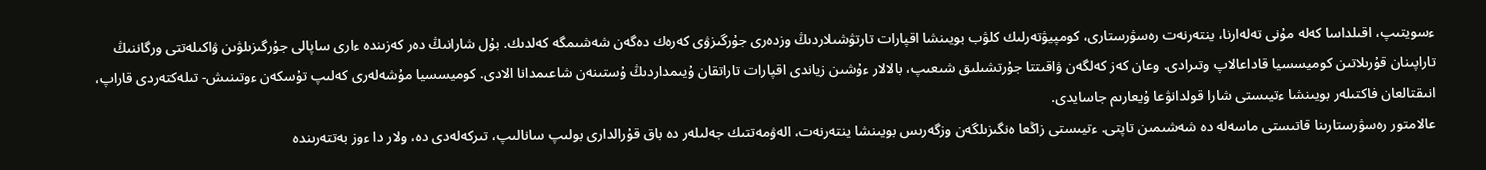ءسويتىپ، اقىلداسا كەلە مۇنى تەلەارنا، ينتەرنەت رەسۋرستارى، كومپيۋتەرلىك كلۋب بويىنشا اقپارات تارتۋشىلاردىڭ وزدەرى جۇرگىزۋى كەرەك دەگەن شەشىمگە كەلدىك. بۇل شارانىڭ دەر كەزىندە ءارى ساپالى جۇرگىزىلۋىن ۋاكىلەتتى ورگاننىڭ تاراپىنان قۇرىلاتىن كوميسسيا قاداعالاپ وتىرادى. وعان كەز كەلگەن ۋاقىتتا جۇرتشىلىق شىعىپ، بالالار ءۇشىن زياندى اقپارات تاراتقان ۇيىمداردىڭ ۇستىنەن شاعىمدانا الادى. كوميسسيا مۇشەلەرى كەلىپ تۇسكەن ءوتىنىش- تىلەكتەردى قاراپ، انىقتالعان فاكتىلەر بويىنشا ءتيىستى شارا قولدانۋعا ۇيعارىم جاسايدى.
عالامتور رەسۋرستارىنا قاتىستى ماسەلە دە شەشىمىن تاپتى. ءتيىستى زاڭعا ەنگىزىلگەن وزگەرىس بويىنشا ينتەرنەت، الەۋمەتتىك جەلىلەر دە باق قۇرالدارى بولىپ سانالىپ، تىركەلەدى دە، ولار دا ءوز بەتتەرىندە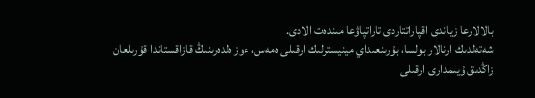بالالارعا زياندى اقپاراتتاردى تاراتپاۋعا مىندەت الادى.
شەتەلدىك ارنالار بولسا، بۇرىنعىداي مينيسترلىك ارقىلى ەمەس، ءوز ەلدەرىنىڭ قازاقستاندا قۇرىلعان زاڭدىق ۇيىمدارى ارقىلى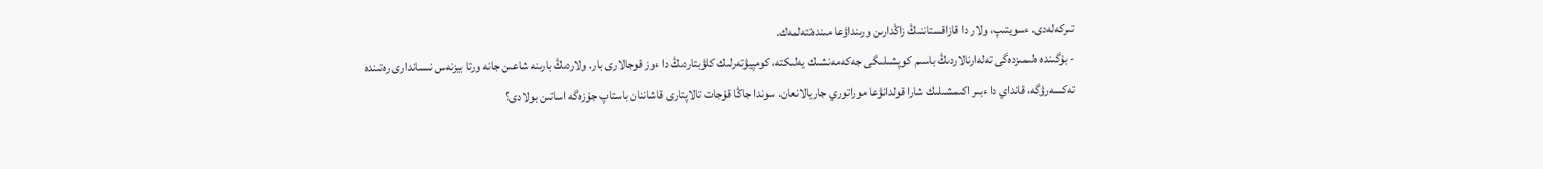تىركەلەدى. ءسويتىپ، ولار دا قازاقستاننىڭ زاڭدارىن ورىنداۋعا مىندەتتەلمەك.
- بۇگىندە ەلىمىزدەگى تەلەارنالاردىڭ باسىم كوپشىلىگى جەكەمەنشىك يەلىكتە، كومپيۋتەرلىك كلۋبتاردىڭ دا ءوز قوجالارى بار. ولاردىڭ بارىنە شاعىن جانە ورتا بيزنەس نىساندارى رەتىندە تەكسەرۋگە، قانداي دا ءبىر اكىمشىلىك شارا قولدانۋعا موراتوري جاريالانعان. سوندا جاڭا قۇجات تالاپتارى قاشاننان باستاپ جۇزەگە اساتىن بولادى؟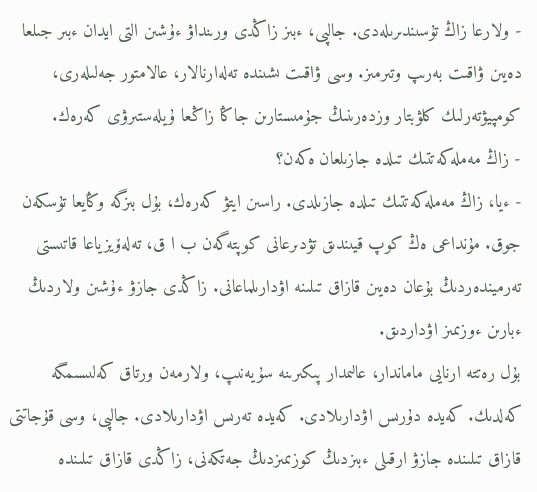- ولارعا زاڭ تۇسىندىرىلەدى. جالپى، ءبىز زاڭدى ورىنداۋ ءۇشىن التى ايدان ءبىر جىلعا دەيىن ۋاقىت بەرىپ وتىرمىز. وسى ۋاقىت ىشىندە تەلەارنالار، عالامتور جەلىلەرى، كومپيۋتەرلىك كلۋبتار وزدەرىنىڭ جۇمىستارىن جاڭا زاڭعا ۇيلەستىرۋى كەرەك.
- زاڭ مەملەكەتتىك تىلدە جازىلعان ەكەن؟
- ءيا، زاڭ مەملەكەتتىك تىلدە جازىلدى. راسىن ايتۋ كەرەك، بۇل بىزگە وڭايعا تۇسكەن جوق. مۇنداعى ەڭ كوپ قيىندىق تۋدىرعانى كوپتەگەن ب ا ق، تەلەۆيزياعا قاتىستى تەرميندەردىڭ بۇعان دەيىن قازاق تىلىنە اۋدارىلماعانى. زاڭدى جازۋ ءۇشىن ولاردىڭ ءبارىن ءوزىمىز اۋداردىق.
بۇل رەتتە ارنايى ماماندار، عالىمدار پىكىرىنە سۇيەنىپ، ولارمەن ورتاق كەلىسىمگە كەلدىك. كەيدە دۇرىس اۋدارىلادى. كەيدە تەرىس اۋدارىلادى. جالپى، وسى قۇجاتتى قازاق تىلىندە جازۋ ارقىلى ءبىزدىڭ كوزىمىزدىڭ جەتكەنى، زاڭدى قازاق تىلىندە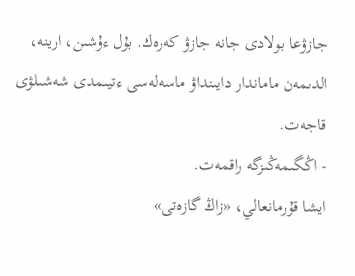جازۋعا بولادى جانە جازۋ كەرەك. بۇل ءۇشىن، ارينە، الدىمەن ماماندار دايىنداۋ ماسەلەسى ءتيىمدى شەشىلۋى قاجەت.
- اڭگىمەڭىزگە راقمەت.
ايشا قۇرمانعالي، «زاڭ گازەتى»